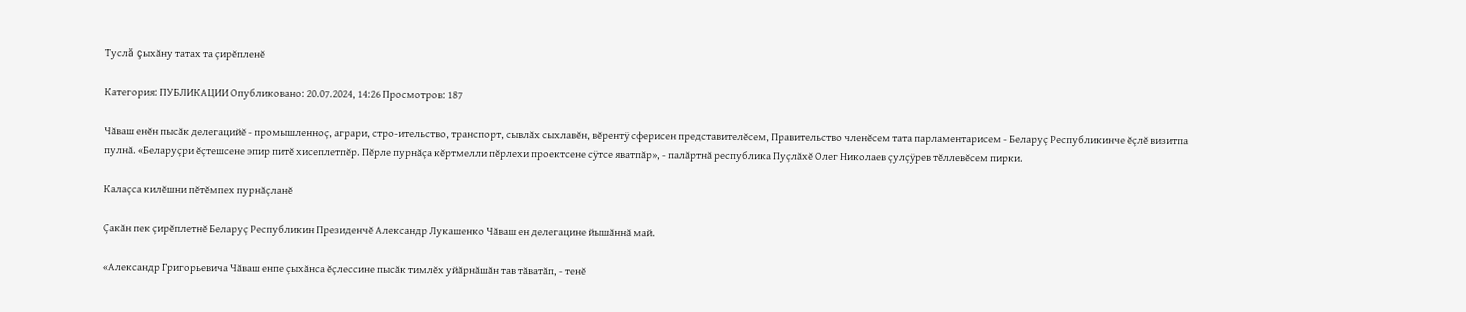Туслă çыхăну татах та çирĕпленĕ

Категория: ПУБЛИКАЦИИ Опубликовано: 20.07.2024, 14:26 Просмотров: 187

Чăваш енĕн пысăк делегацийĕ - промышленноç, аграри, стро-ительство, транспорт, сывлăх сыхлавĕн, вĕрентÿ сферисен представителĕсем, Правительство членĕсем тата парламентарисем - Беларуç Республикинче ĕçлĕ визитпа пулнă. «Беларуçри ĕçтешсене эпир питĕ хисеплетпĕр. Пĕрле пурнăçа кĕртмелли пĕрлехи проектсене сÿтсе яватпăр», - палăртнă республика Пуçлăхĕ Олег Николаев çулçÿрев тĕллевĕсем пирки.

Калаçса килĕшни пĕтĕмпех пурнăçланĕ

Çакăн пек çирĕплетнĕ Беларуç Республикин Президенчĕ Александр Лукашенко Чăваш ен делегацине йышăннă май.

«Александр Григорьевича Чăваш енпе çыхăнса ĕçлессине пысăк тимлĕх уйăрнăшăн тав тăватăп, - тенĕ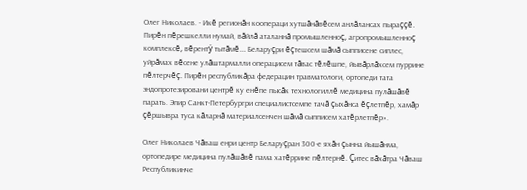Олег Николаев. - Икĕ регионăн коопераци хутшăнăвĕсем анлăлансах пыраççĕ. Пирĕн пĕрешкелли нумай, вăйлă аталаннă промышленноç, агропромышленноç комплексĕ, вĕрентÿ тытăмĕ… Беларуçри ĕçтешсем шăмă сыпписене сиплес, уйрăмах вĕсене улăштармалли операцисем тăвас тĕлĕшпе, йывăрлăхсем пуррине пĕлтерчĕç. Пирĕн республикăра федерацин травматологи, ортопеди тата эндопротезировани центрĕ ку енĕпе пысăк технологиллĕ медицина пулăшăвĕ парать. Эпир Санкт-Петербургри специалистсемпе тачă çыхăнса ĕçлетпĕр, хамăр çĕршывра туса кăларнă материалсенчен шăмă сыпписем хатĕрлетпĕр».

Олег Николаев Чăваш енри центр Беларуçран 300-е яхăн çынна йышăнма, ортопедире медицина пулăшăвĕ пама хатĕррине пĕлтернĕ. Çитес вăхăтра Чăваш Республикинче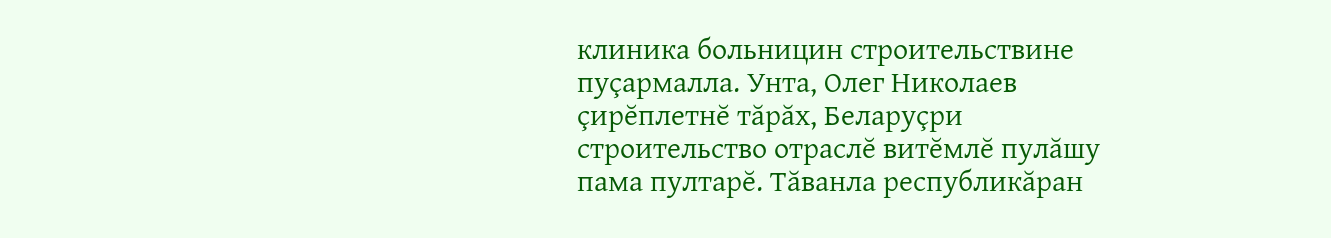клиника больницин строительствине пуçармалла. Унта, Олег Николаев çирĕплетнĕ тăрăх, Беларуçри строительство отраслĕ витĕмлĕ пулăшу пама пултарĕ. Тăванла республикăран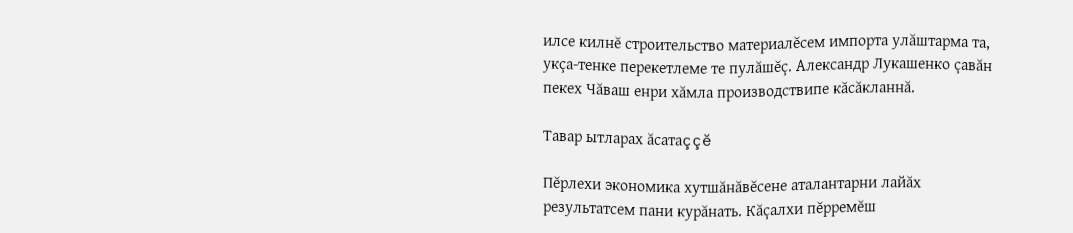илсе килнĕ строительство материалĕсем импорта улăштарма та, укçа-тенке перекетлеме те пулăшĕç. Александр Лукашенко çавăн пекех Чăваш енри хăмла производствипе кăсăкланнă.

Тавар ытларах ăсатаççĕ

Пĕрлехи экономика хутшăнăвĕсене аталантарни лайăх результатсем пани курăнать. Кăçалхи пĕрремĕш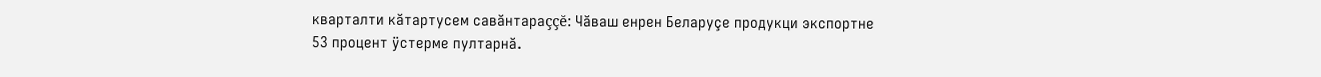кварталти кăтартусем савăнтараççĕ: Чăваш енрен Беларуçе продукци экспортне 53 процент ÿстерме пултарнă.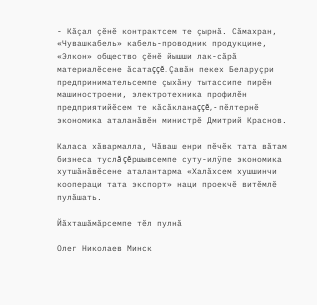- Кăçал çĕнĕ контрактсем те çырнă. Сăмахран, «Чувашкабель» кабель-проводник продукцине, «Элкон» общество çĕнĕ йышши лак-сăрă материалĕсене ăсатаççĕ. Çавăн пекех Беларуçри предпринимательсемпе çыхăну тытассипе пирĕн машиностроени, электротехника профилĕн предприятийĕсем те кăсăкланаççĕ, - пĕлтернĕ экономика аталанăвĕн министрĕ Дмитрий Краснов.

Каласа хăвармалла, Чăваш енри пĕчĕк тата вăтам бизнеса туслă çĕршывсемпе суту-илÿпе экономика хутшăнăвĕсене аталантарма «Халăхсем хушшинчи коопераци тата экспорт» наци проекчĕ витĕмлĕ пулăшать.

Йăхташăмăрсемпе тĕл пулнă

Олег Николаев Минск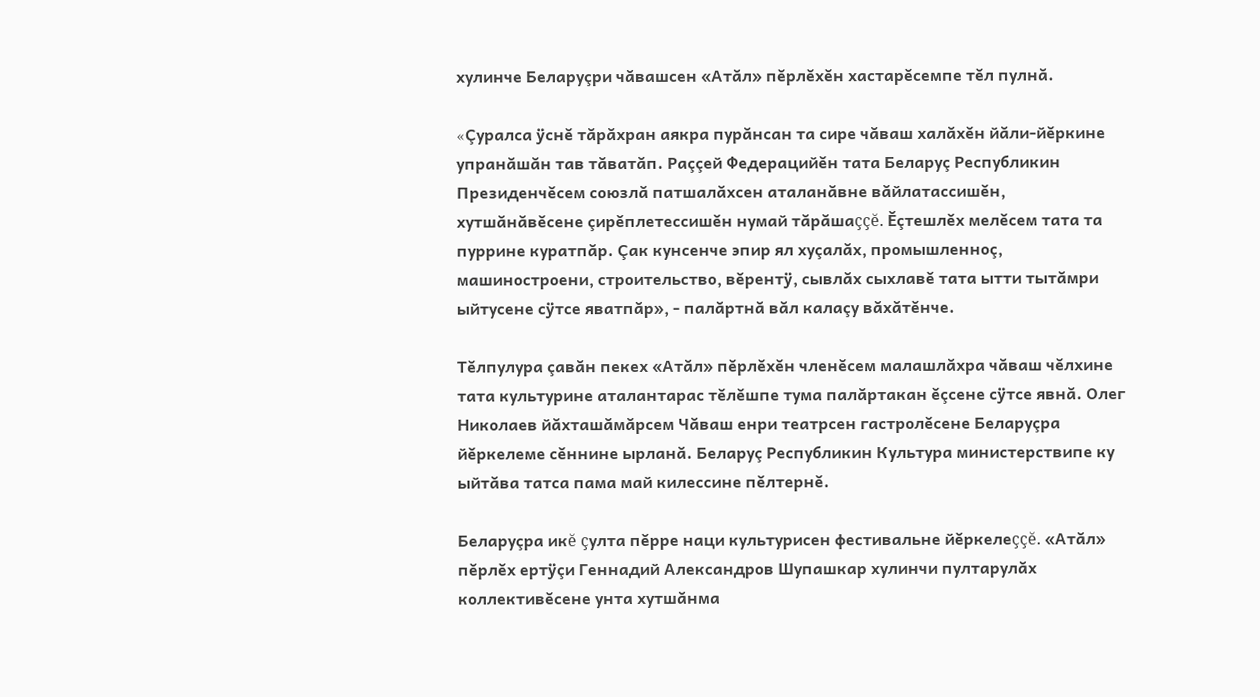хулинче Беларуçри чăвашсен «Атăл» пĕрлĕхĕн хастарĕсемпе тĕл пулнă.

«Çуралса ÿснĕ тăрăхран аякра пурăнсан та сире чăваш халăхĕн йăли-йĕркине упранăшăн тав тăватăп. Раççей Федерацийĕн тата Беларуç Республикин Президенчĕсем союзлă патшалăхсен аталанăвне вăйлатассишĕн, хутшăнăвĕсене çирĕплетессишĕн нумай тăрăшаççĕ. Ĕçтешлĕх мелĕсем тата та пуррине куратпăр. Çак кунсенче эпир ял хуçалăх, промышленноç, машиностроени, строительство, вĕрентÿ, сывлăх сыхлавĕ тата ытти тытăмри ыйтусене сÿтсе яватпăр», - палăртнă вăл калаçу вăхăтĕнче.

Тĕлпулура çавăн пекех «Атăл» пĕрлĕхĕн членĕсем малашлăхра чăваш чĕлхине тата культурине аталантарас тĕлĕшпе тума палăртакан ĕçсене сÿтсе явнă. Олег Николаев йăхташăмăрсем Чăваш енри театрсен гастролĕсене Беларуçра йĕркелеме сĕннине ырланă. Беларуç Республикин Культура министерствипе ку ыйтăва татса пама май килессине пĕлтернĕ.

Беларуçра икĕ çулта пĕрре наци культурисен фестивальне йĕркелеççĕ. «Атăл» пĕрлĕх ертÿçи Геннадий Александров Шупашкар хулинчи пултарулăх коллективĕсене унта хутшăнма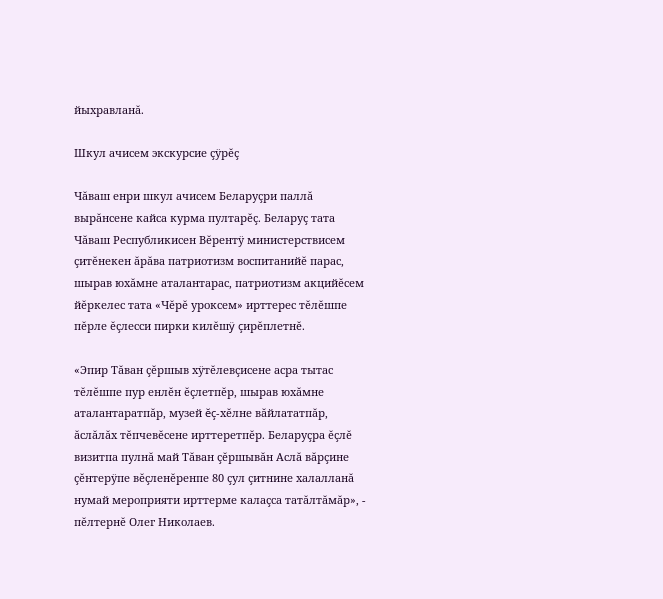йыхравланă.

Шкул ачисем экскурсие çÿрĕç

Чăваш енри шкул ачисем Беларуçри паллă вырăнсене кайса курма пултарĕç. Беларуç тата Чăваш Республикисен Вĕрентÿ министерствисем çитĕнекен ăрăва патриотизм воспитанийĕ парас, шырав юхăмне аталантарас, патриотизм акцийĕсем йĕркелес тата «Чĕрĕ уроксем» ирттерес тĕлĕшпе пĕрле ĕçлесси пирки килĕшÿ çирĕплетнĕ.

«Эпир Тăван çĕршыв хÿтĕлевçисене асра тытас тĕлĕшпе пур енлĕн ĕçлетпĕр, шырав юхăмне аталантаратпăр, музей ĕç-хĕлне вăйлататпăр, ăслăлăх тĕпчевĕсене ирттеретпĕр. Беларуçра ĕçлĕ визитпа пулнă май Тăван çĕршывăн Аслă вăрçине çĕнтерÿпе вĕçленĕренпе 80 çул çитнине халалланă нумай мероприяти ирттерме калаçса татăлтăмăр», - пĕлтернĕ Олег Николаев.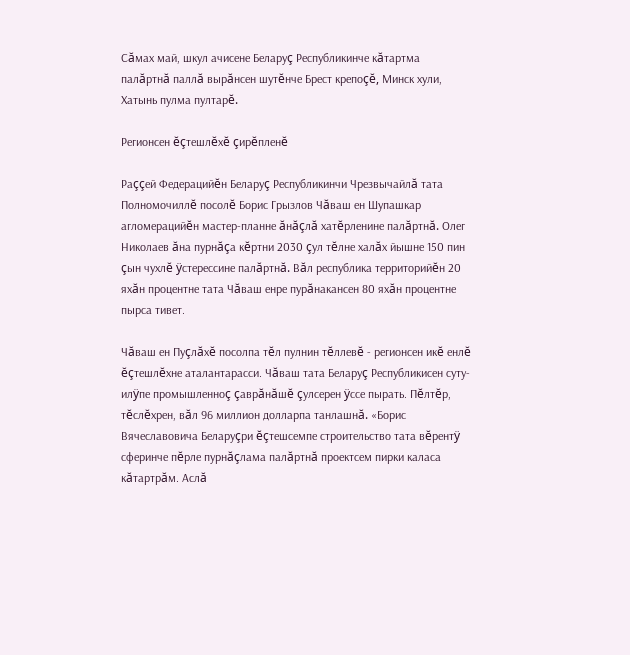Сăмах май, шкул ачисене Беларуç Республикинче кăтартма палăртнă паллă вырăнсен шутĕнче Брест крепоçĕ, Минск хули, Хатынь пулма пултарĕ.

Регионсен ĕçтешлĕхĕ çирĕпленĕ

Раççей Федерацийĕн Беларуç Республикинчи Чрезвычайлă тата Полномочиллĕ посолĕ Борис Грызлов Чăваш ен Шупашкар агломерацийĕн мастер-планне ăнăçлă хатĕрленине палăртнă. Олег Николаев ăна пурнăçа кĕртни 2030 çул тĕлне халăх йышне 150 пин çын чухлĕ ÿстерессине палăртнă. Вăл республика территорийĕн 20 яхăн процентне тата Чăваш енре пурăнакансен 80 яхăн процентне пырса тивет.

Чăваш ен Пуçлăхĕ посолпа тĕл пулнин тĕллевĕ - регионсен икĕ енлĕ ĕçтешлĕхне аталантарасси. Чăваш тата Беларуç Республикисен суту-илÿпе промышленноç çаврăнăшĕ çулсерен ÿссе пырать. Пĕлтĕр, тĕслĕхрен, вăл 96 миллион долларпа танлашнă. «Борис Вячеславовича Беларуçри ĕçтешсемпе строительство тата вĕрентÿ сферинче пĕрле пурнăçлама палăртнă проектсем пирки каласа кăтартрăм. Аслă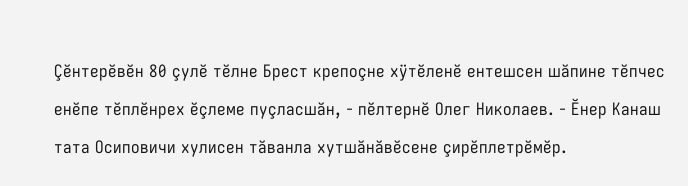Çĕнтерĕвĕн 80 çулĕ тĕлне Брест крепоçне хÿтĕленĕ ентешсен шăпине тĕпчес енĕпе тĕплĕнрех ĕçлеме пуçласшăн, - пĕлтернĕ Олег Николаев. - Ĕнер Канаш тата Осиповичи хулисен тăванла хутшăнăвĕсене çирĕплетрĕмĕр.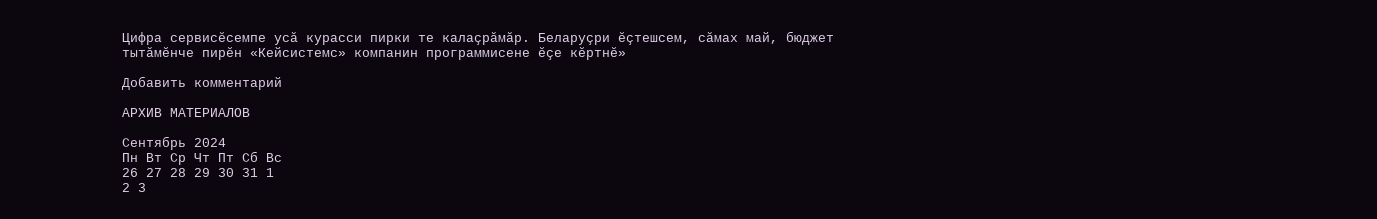Цифра сервисĕсемпе усă курасси пирки те калаçрăмăр. Беларуçри ĕçтешсем, сăмах май, бюджет тытăмĕнче пирĕн «Кейсистемс» компанин программисене ĕçе кĕртнĕ»

Добавить комментарий

АРХИВ МАТЕРИАЛОВ

Сентябрь 2024
Пн Вт Ср Чт Пт Сб Вс
26 27 28 29 30 31 1
2 3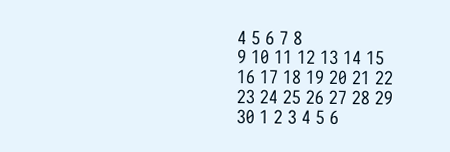4 5 6 7 8
9 10 11 12 13 14 15
16 17 18 19 20 21 22
23 24 25 26 27 28 29
30 1 2 3 4 5 6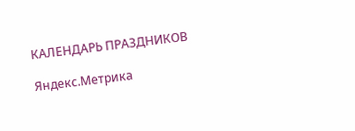КАЛЕНДАРЬ ПРАЗДНИКОВ

Яндекс.Метрика